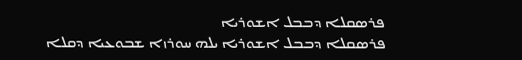ܦܪܣܩܠܐ ܕܒܒܠ ܐܫܘܪܝܐ
ܦܪܣܩܠܐ ܕܒܒܠ ܐܫܘܪܝܐ ܝܠܗ ܚܘܪܙܐ ܫܒܘܥܝܐ ܕܩܠܐ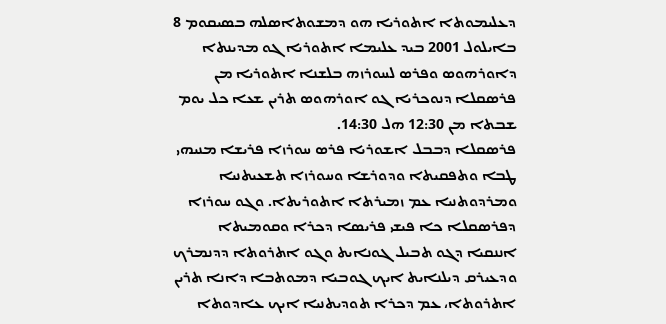ܕܥܠܝܡܘܬܐ ܐܬܘܪܝܐ ܗܘ ܕܡܫܘܬܐܣܠܗ ܒܣܝܩܘܡ 8 ܒܐܝܠܘܠ 2001 ܒܝܕ ܥܠܝܡܐ ܐܬܘܪܝܐ ܓܘ ܡܕܝܢܬܐ ܕܐܘܪܗܘܣ ܘܦܪܣ ܠܚܘܪܙܗ ܒܠܫܢܐ ܐܬܘܪܝܐ ܡܢ ܦܪܣܩܠܐ ܕܢܘܟܪܝܐ ܓܘ ܐܘܪܗܘܣ ܬܪܝܢ ܫܥܐ ܟܠ ܝܘܡ ܫܒܬܐ ܡܢ 12:30 ܗܠ 14:30.
ܦܪܣܩܠܐ ܕܒܒܠ ܐܫܘܪܝܐ ܦܪܣ ܚܘܪܙܐ ܦܪܝܫܐ ܡܢܝܗܝ ܛܒܐ ܘܬܦܩܝܬܐ ܘܕܘܪܫܐ ܘܚܘܪܙܐ ܬܫܥܝܬܢܝܐ ܘܡܪܕܘܬܢܝܐ ܥܡ ܙܡܝܪܬܐ ܐܬܘܪܝܬܐ. ܘܓܘ ܚܘܪܙܐ ܕܦܪܣܩܠܐ ܟܐ ܦܝܫܝ ܦܪܝܣܐ ܕܟܪܐ ܘܩܘܡܝܬܐ ܐܢܢܩܝܐ ܕܓܘ ܬܒܝܠ ܓܘܢܐܝܬ ܘܓܘ ܐܬܪܘܬܐ ܕܕܢܡܪܟ ܘܕܥܝܪܩ ܕܝܠܢܐܝܬ ܐܝܟ ܓܘܒܝܐ ܕܡܘܬܒܐ ܕܐܢܐ ܬܪܝܢ ܐܬܪܘܬܐ، ܥܡ ܕܟܪܐ ܬܘܕܝܬܢܝܐ ܐܝܟ ܥܐܕܘܬܐ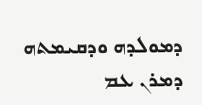ܕܡܘܠܕܗ ܘܕܩܝܡܬܗ ܕܡܪܢ ܥܡ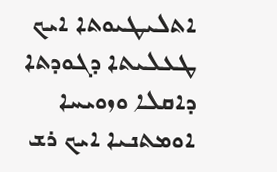ܐܬܠܝܛܝܘܬܐ ܐܝܟ ܛܥܠܝܬܐ ܕܓܘܕܬܐ ܕܐܩܠܐ ܘܙܘܝܚܐ ܐܘܡܬܢܝܐ ܐܝܟ ܪܫ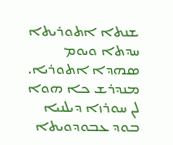ܫܢܬܐ ܐܬܘܪܝܬܐ ܚܕܬܐ ܘܝܘܡ ܣܗܕܐ ܐܬܘܪܝܐ.
ܡܢܕܪܫ ܟܐ ܗܘܐ ܠܢ ܚܘܪܙܐ ܕܝܠܢܝܐ ܒܘܕ ܥܒܘܕܘܝܬܐ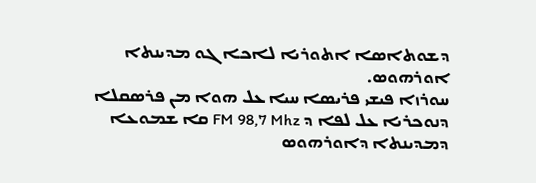ܕܫܘܬܐܣܐ ܐܬܘܪܝܐ ܠܐܟܐ ܓܘ ܡܕܝܢܬܐ ܐܘܪܗܘܣ.
ܚܘܪܙܐ ܦܝܫܝ ܦܪܝܣܐ ܚܝܐ ܥܠ ܗܘܐ ܡܢ ܦܪܣܩܠܐ ܕܢܘܟܪܝܐ ܥܠ ܠܦܐ ܕ FM 98,7 Mhz ܩܐ ܫܡܘܥܐ ܕܡܕܝܢܬܐ ܕܐܘܪܗܘܣ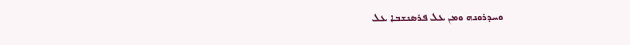ܘܚܕܪܘܢܗ ܘܡܢ ܥܠ ܦܪܣܢܫܒܐ ܥܠ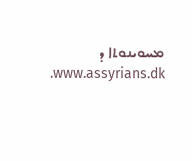ܡܚܘܝܢܘܬܐ ܕ www.assyrians.dk.